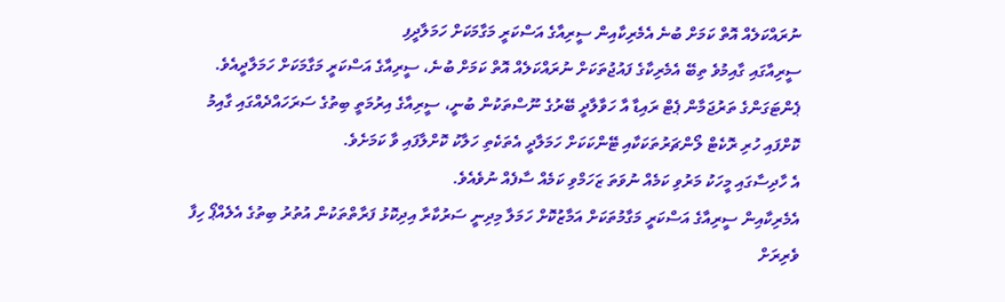ނުރައްކަލެއް އޮތް ކަމަށް ބުނެ އެމެރިކާއިން ސީރިއާގެ އަސްކަރީ މަގާމަކަށް ހަމަލާދީފި
ސީރިއާގައި ގާއިމުވެ ތިބޭ އެމެރިކާގެ ފައުޖުތަކަށް ނުރައްކަލެއް އޮތް ކަމަށް ބުނެ، ސީރިއާގެ އަސްކަރީ މަގާމަކަށް ހަމަލާދީއެވެ.
ޕެންޓަގަންގެ ތަރުޖަމާން ޕެޓް ރައިޑާ އާ ހަވާލާދީ ބޭރުގެ ނޫސްތަކުން ބުނީ، ސީރިއާގެ އިރުމަތީ ބިތުގެ ސަރަހައްދެއްގައި ގާއިމު ކޮށްފައި ހުރި ރޮކެޓް ލޯންޗަރުތަކަކާއި ޓޭންކަކަށް ހަމަލާދީ އެތަކެތި ހަލާކު ކޮށްލާފައި ވާ ކަމަށެވެ.
އެ ހާދިސާގައި މީހަކު މަރުވި ކަމެއް ނުވަތަ ޒަހަމްވި ކަމެއް ސާފެއް ނުވެއެވެ.
އެމެރިކާއިން ސީރިއާގެ އަސްކަރީ މަގާމުތަކަށް އަމާޒުކޮށް ހަމަލާ މިދިނީ ސަރުކާރާ އިދިކޮޅު ފަރާތްތަކުން އުތުރު ބިތުގެ އެލެއްޕޯ ހިފާ ވެރިރަށް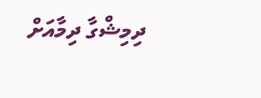ދިމިޝްގާ ދިމާއަށް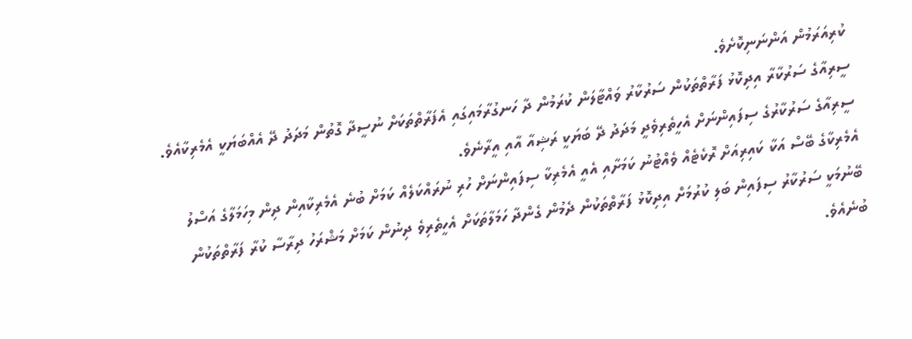ކުރިއަރަމުން އަންނަނިކޮށެވެ.
ސީރިއާގެ ސަރުކާރާ އިދިކޮޅު ފަރާތްތަކުން ސަރުކާރު ވައްޓާލަން ކުރަމުން ދާ ހަނގުރާމައިގައި އެފަރާތްތަކަށް ނުސީދާ ގޮތުން މަދަދު ދޭ އެއްބަޔަކީ އެމެރިކާއެވެ. ސީރިއާގެ ސަރުކާރުގެ ސިފައިންނަށް އެހީތެރިވެދީ މަދަދު ދޭ ބަޔަކީ ރަޝިއާ އާއި އީރާނެވެ.
އެމެރިކާގެ ބޭސް އަކާ ކައިރިއަށް ރޮކެޓެއް ވެއްޓުނު ކަމަށާއި އެއީ އެމެރިކާ ސިފައިންނަށް ހުރި ނުރައްކަލެއް ކަމަށް ބުނެ އެމެރިކާއިން ދިން މިހަމަލާގެ އަސްލު ބޭނުމަކީ ސަރުކާރު ސިފައިން ބަލި ކުރުމަށް އިދިކޮޅު ފަރާތްތަކުން ދެމުން ގެންދާ ހަމަލާތަކަށް އެހީތެރިވެ ދިނުން ކަމަށް މަޝްރަހު ދިރާސާ ކުރާ ފަރާތްތަކުން ބުނެއެވެ.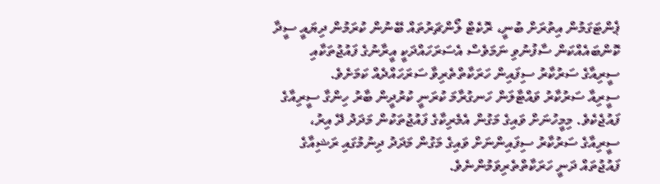ޕެންޓަގަމުން އިތުރަށް ބުނީ، ރޮކެޓް ލޯންޗަރުތައް ބޭނުން ކުރަމުން ދިޔައީ ސީދާ ކޮންބައެއްކަން ސާފުނުވި ނަމަވެސް އެސަރަހައްދަކީ އީރާނުގެ ފައުޖުތަކާއި ސީރިއާގެ ސަރުކާރު ސިފައިން ހަރަކާތްތެރިވާ ސަރަހައްދެއް ކަމަށެވެ.
ސީރިއާ ސަރުކާރު ވައްޓާލަން ހަނގުރާމަ ކުރަނީ ކުރުދީން ބާރު ހިންގާ ސީރިއާގެ ފައުޖެކެވެ. މިމީހުނަށް ވައިގެ މަގުން އެމެރިކާގެ ފައުޖުތަކުން މަދަދު ދޭ އިރު، ސީރިއާގެ ސަރުކާރު ސިފައިންނަށް ވައިގެ މަގުން މަދަދު ދިނުމުގައި ރަޝިއާގެ ފައުޖުތައް ދަނީ ހަރަކާތްތެރިވަމުންނެވެ.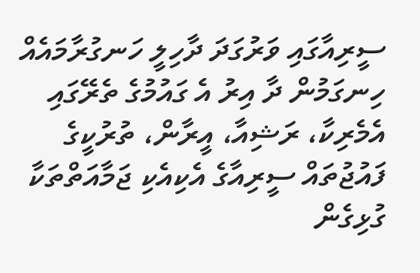ސީރިއާގައި ވަރުގަދަ ދާހިލީ ހަނގުރާމައެއް ހިނގަމުން ދާ އިރު އެ ގައުމުގެ ތެރޭގައި އެމެރިކާ، ރަޝިއާ، އީރާން، ތުރުކީގެ ފައުޖުތައް ސީރިއާގެ އެކިއެކި ޖަމާއަތްތަކާ ގުޅިގެން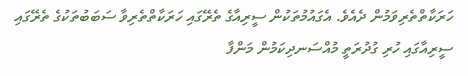ހަރަކާތްތެރިވަމުން ދެއެވެ. އެގައުމުތަކުން ސީރިއާގެ ތެރޭގައި ހަރަކާތްތެރިވާ ސަބަބުތަކުގެ ތެރޭގައި ސީރިއާގައި ހުރި ގުދުރަތީ މުއްސަނދިކަމުން މަންފާ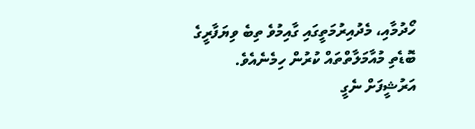ހޯދުމާއި، މެދުއިރުމަތީގައި ގާއިމުވެ ތިބެ ވިޔަފާރީގެ ބޮޑެތި މުއާމަލާތްތައް ކުރުން ހިމެނެއެވެ.
އަރުޝީފަށް ނެގީ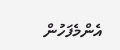އެންމެފަހުން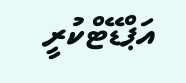އަޕްޑޭޓްކުރީ